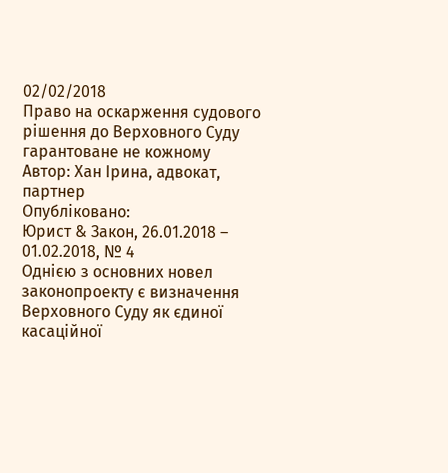02/02/2018
Право на оскарження судового рішення до Верховного Суду гарантоване не кожному
Автор: Хан Ірина, адвокат, партнер
Опубліковано:
Юрист & Закон, 26.01.2018 – 01.02.2018, № 4
Однією з основних новел законопроекту є визначення Верховного Суду як єдиної касаційної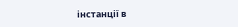інстанції в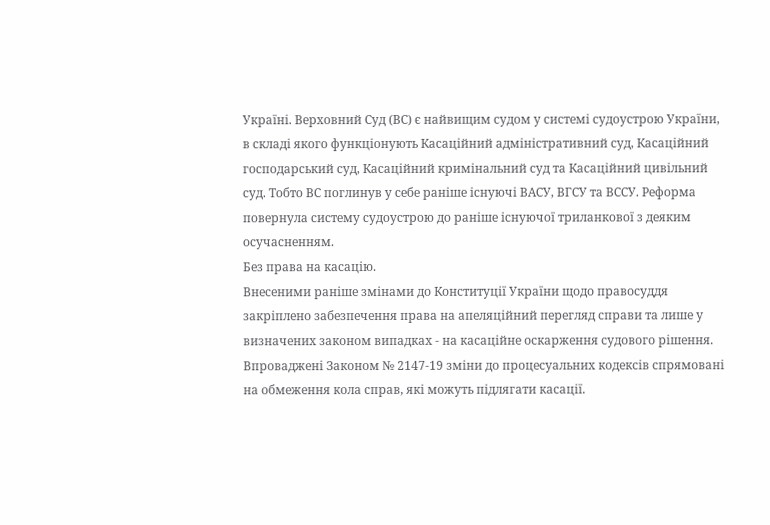Україні. Верховний Суд (ВС) є найвищим судом у системі судоустрою України, в складі якого функціонують Касаційний адміністративний суд, Касаційний господарський суд, Касаційний кримінальний суд та Касаційний цивільний суд. Тобто ВС поглинув у себе раніше існуючі ВАСУ, ВГСУ та ВССУ. Реформа повернула систему судоустрою до раніше існуючої триланкової з деяким осучасненням.
Без права на касацію.
Внесеними раніше змінами до Конституції України щодо правосуддя закріплено забезпечення права на апеляційний перегляд справи та лише у визначених законом випадках - на касаційне оскарження судового рішення. Впроваджені Законом № 2147-19 зміни до процесуальних кодексів спрямовані на обмеження кола справ, які можуть підлягати касації.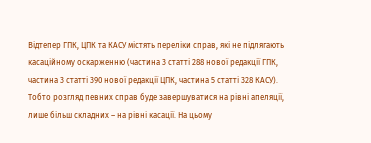Відтепер ГПК, ЦПК та КАСУ містять переліки справ, які не підлягають касаційному оскарженню (частина 3 статті 288 нової редакції ГПК, частина 3 статті 390 нової редакції ЦПК, частина 5 статті 328 КАСУ).
Тобто розгляд певних справ буде завершуватися на рівні апеляції, лише більш складних – на рівні касації. На цьому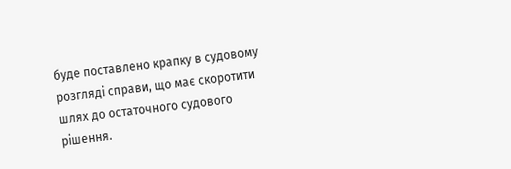буде поставлено крапку в судовому розгляді справи, що має скоротити шлях до остаточного судового рішення.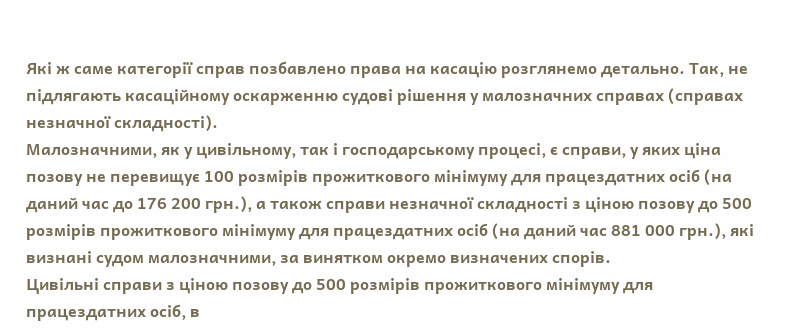Які ж саме категорії справ позбавлено права на касацію розглянемо детально. Так, не підлягають касаційному оскарженню судові рішення у малозначних справах (справах незначної складності).
Малозначними, як у цивільному, так і господарському процесі, є справи, у яких ціна позову не перевищує 100 розмірів прожиткового мінімуму для працездатних осіб (на даний час до 176 200 грн.), а також справи незначної складності з ціною позову до 500 розмірів прожиткового мінімуму для працездатних осіб (на даний час 881 000 грн.), які визнані судом малозначними, за винятком окремо визначених спорів.
Цивільні справи з ціною позову до 500 розмірів прожиткового мінімуму для працездатних осіб, в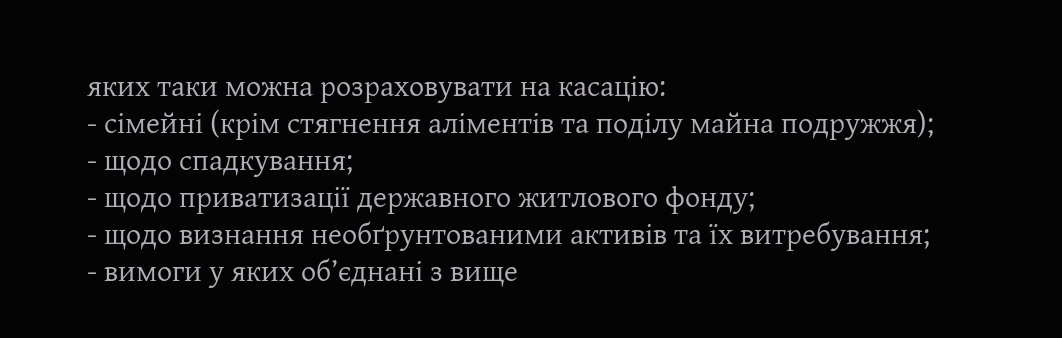яких таки можна розраховувати на касацію:
- сімейні (крім стягнення аліментів та поділу майна подружжя);
- щодо спадкування;
- щодо приватизації державного житлового фонду;
- щодо визнання необґрунтованими активів та їх витребування;
- вимоги у яких об’єднані з вище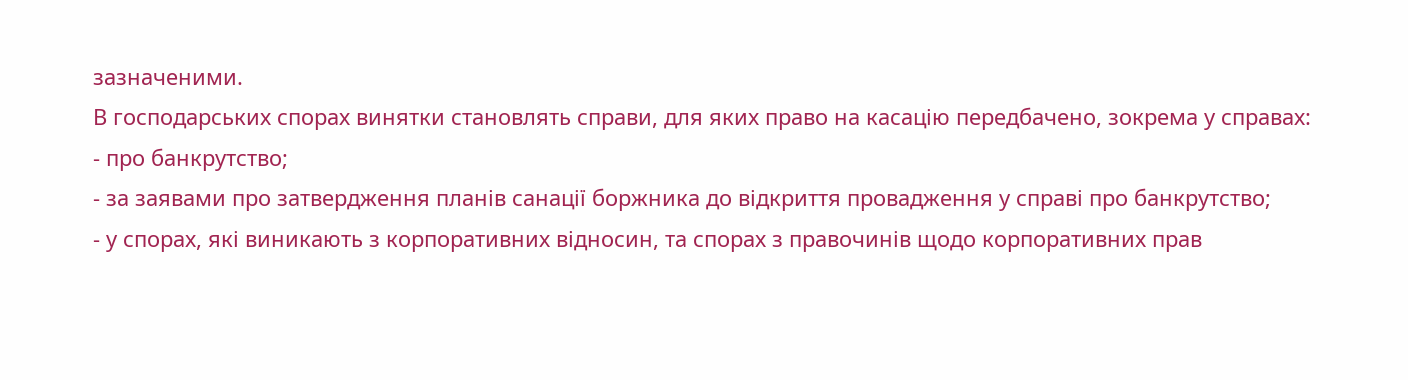зазначеними.
В господарських спорах винятки становлять справи, для яких право на касацію передбачено, зокрема у справах:
- про банкрутство;
- за заявами про затвердження планів санації боржника до відкриття провадження у справі про банкрутство;
- у спорах, які виникають з корпоративних відносин, та спорах з правочинів щодо корпоративних прав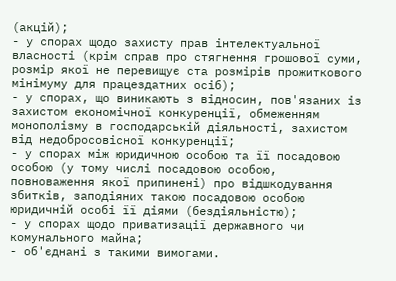(акцій);
- у спорах щодо захисту прав інтелектуальної власності (крім справ про стягнення грошової суми, розмір якої не перевищує ста розмірів прожиткового мінімуму для працездатних осіб);
- у спорах, що виникають з відносин, пов'язаних із захистом економічної конкуренції, обмеженням монополізму в господарській діяльності, захистом від недобросовісної конкуренції;
- у спорах між юридичною особою та її посадовою особою (у тому числі посадовою особою, повноваження якої припинені) про відшкодування збитків, заподіяних такою посадовою особою юридичній особі її діями (бездіяльністю);
- у спорах щодо приватизації державного чи комунального майна;
- об'єднані з такими вимогами.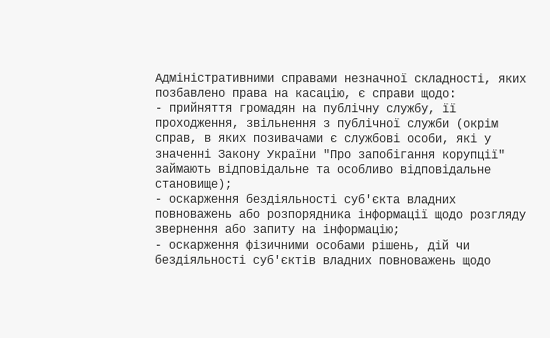Адміністративними справами незначної складності, яких позбавлено права на касацію, є справи щодо:
- прийняття громадян на публічну службу, її проходження, звільнення з публічної служби (окрім справ, в яких позивачами є службові особи, які у значенні Закону України "Про запобігання корупції" займають відповідальне та особливо відповідальне становище);
- оскарження бездіяльності суб'єкта владних повноважень або розпорядника інформації щодо розгляду звернення або запиту на інформацію;
- оскарження фізичними особами рішень, дій чи бездіяльності суб'єктів владних повноважень щодо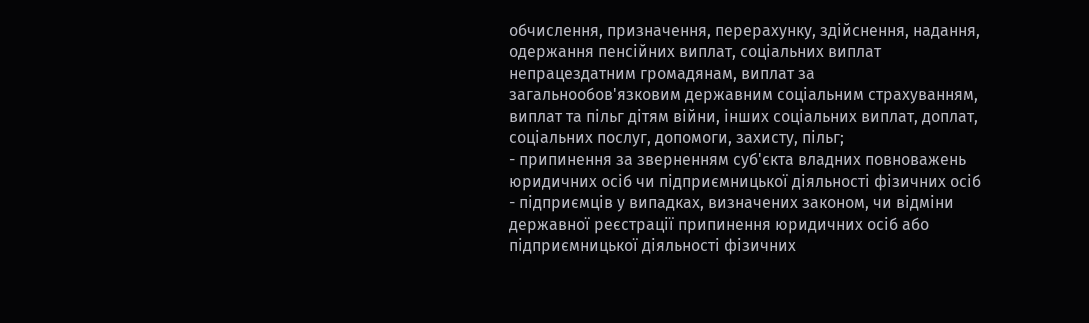обчислення, призначення, перерахунку, здійснення, надання, одержання пенсійних виплат, соціальних виплат непрацездатним громадянам, виплат за загальнообов'язковим державним соціальним страхуванням, виплат та пільг дітям війни, інших соціальних виплат, доплат, соціальних послуг, допомоги, захисту, пільг;
- припинення за зверненням суб'єкта владних повноважень юридичних осіб чи підприємницької діяльності фізичних осіб - підприємців у випадках, визначених законом, чи відміни державної реєстрації припинення юридичних осіб або підприємницької діяльності фізичних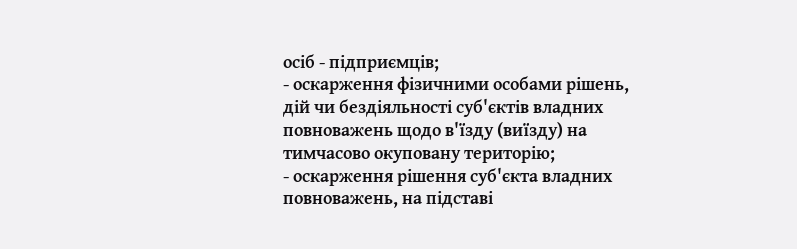осіб - підприємців;
- оскарження фізичними особами рішень, дій чи бездіяльності суб'єктів владних повноважень щодо в'їзду (виїзду) на тимчасово окуповану територію;
- оскарження рішення суб'єкта владних повноважень, на підставі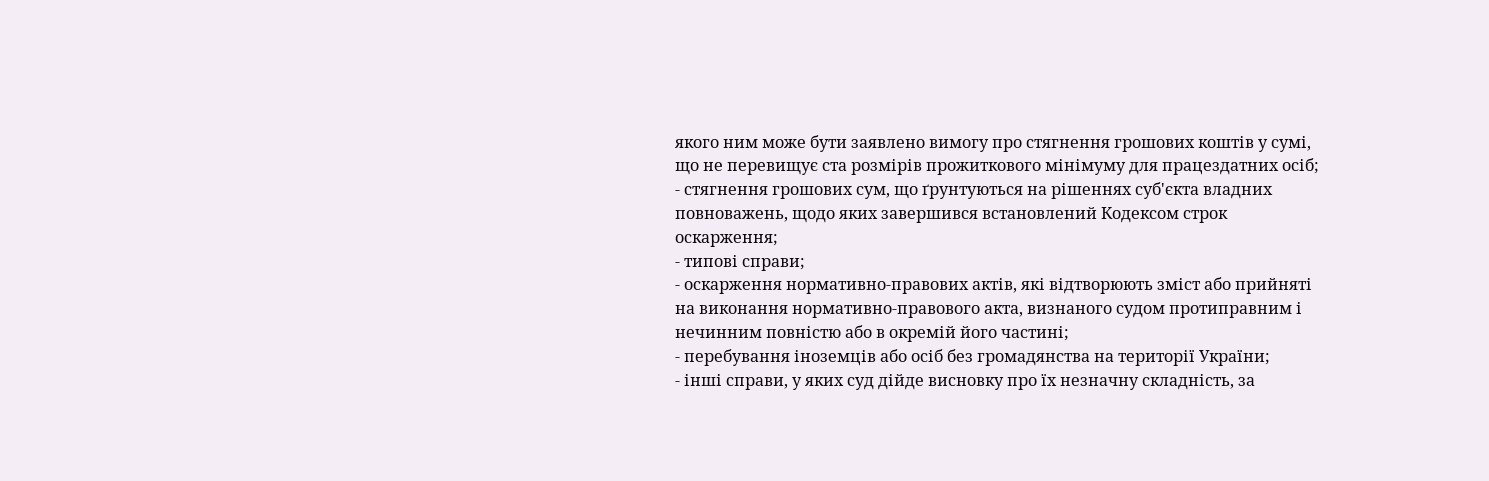якого ним може бути заявлено вимогу про стягнення грошових коштів у сумі, що не перевищує ста розмірів прожиткового мінімуму для працездатних осіб;
- стягнення грошових сум, що ґрунтуються на рішеннях суб'єкта владних повноважень, щодо яких завершився встановлений Кодексом строк оскарження;
- типові справи;
- оскарження нормативно-правових актів, які відтворюють зміст або прийняті на виконання нормативно-правового акта, визнаного судом протиправним і нечинним повністю або в окремій його частині;
- перебування іноземців або осіб без громадянства на території України;
- інші справи, у яких суд дійде висновку про їх незначну складність, за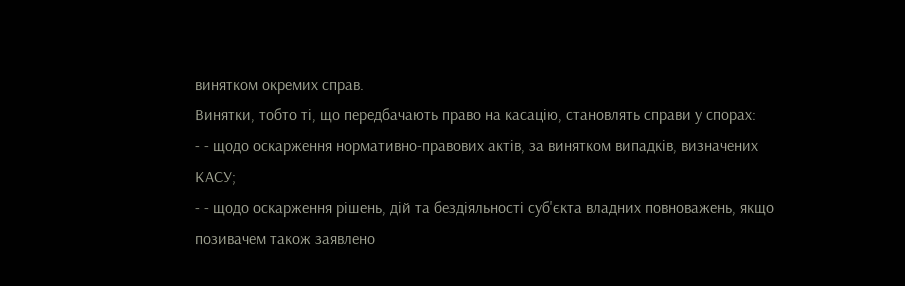винятком окремих справ.
Винятки, тобто ті, що передбачають право на касацію, становлять справи у спорах:
- - щодо оскарження нормативно-правових актів, за винятком випадків, визначених КАСУ;
- - щодо оскарження рішень, дій та бездіяльності суб'єкта владних повноважень, якщо позивачем також заявлено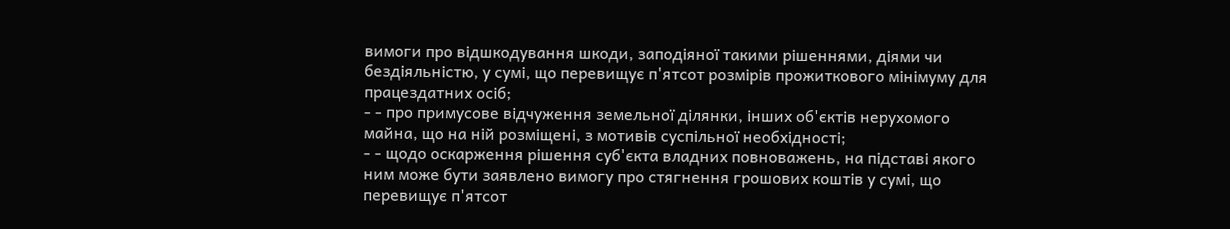вимоги про відшкодування шкоди, заподіяної такими рішеннями, діями чи бездіяльністю, у сумі, що перевищує п'ятсот розмірів прожиткового мінімуму для працездатних осіб;
- - про примусове відчуження земельної ділянки, інших об'єктів нерухомого майна, що на ній розміщені, з мотивів суспільної необхідності;
- - щодо оскарження рішення суб'єкта владних повноважень, на підставі якого ним може бути заявлено вимогу про стягнення грошових коштів у сумі, що перевищує п'ятсот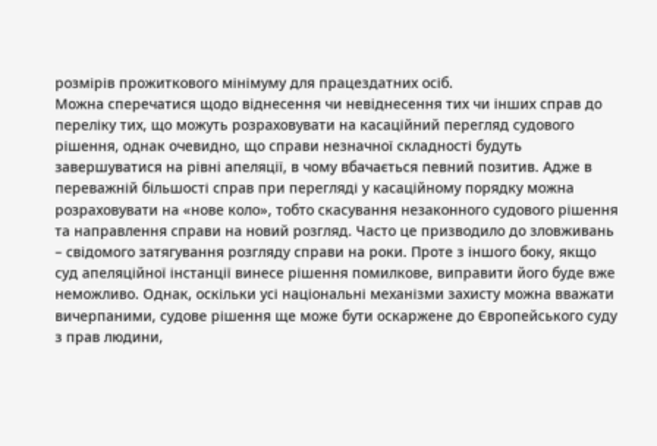розмірів прожиткового мінімуму для працездатних осіб.
Можна сперечатися щодо віднесення чи невіднесення тих чи інших справ до переліку тих, що можуть розраховувати на касаційний перегляд судового рішення, однак очевидно, що справи незначної складності будуть завершуватися на рівні апеляції, в чому вбачається певний позитив. Адже в переважній більшості справ при перегляді у касаційному порядку можна розраховувати на «нове коло», тобто скасування незаконного судового рішення та направлення справи на новий розгляд. Часто це призводило до зловживань – свідомого затягування розгляду справи на роки. Проте з іншого боку, якщо суд апеляційної інстанції винесе рішення помилкове, виправити його буде вже неможливо. Однак, оскільки усі національні механізми захисту можна вважати вичерпаними, судове рішення ще може бути оскаржене до Європейського суду з прав людини,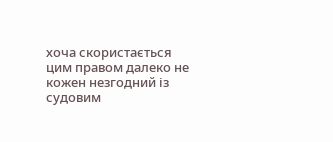хоча скористається цим правом далеко не кожен незгодний із судовим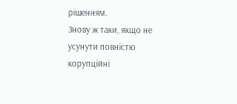рішенням.
Знову ж таки, якщо не усунути повністю корупційні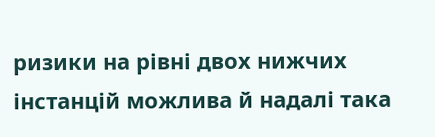ризики на рівні двох нижчих інстанцій можлива й надалі така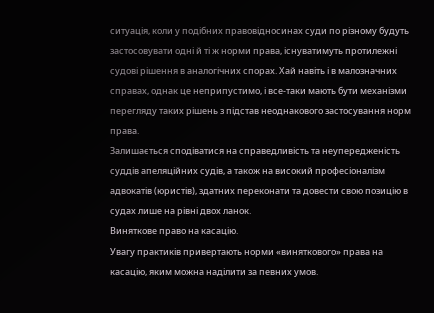ситуація, коли у подібних правовідносинах суди по різному будуть застосовувати одні й ті ж норми права, існуватимуть протилежні судові рішення в аналогічних спорах. Хай навіть і в малозначних справах, однак це неприпустимо, і все-таки мають бути механізми перегляду таких рішень з підстав неоднакового застосування норм права.
Залишається сподіватися на справедливість та неупередженість суддів апеляційних судів, а також на високий професіоналізм адвокатів (юристів), здатних переконати та довести свою позицію в судах лише на рівні двох ланок.
Виняткове право на касацію.
Увагу практиків привертають норми «виняткового» права на касацію, яким можна наділити за певних умов.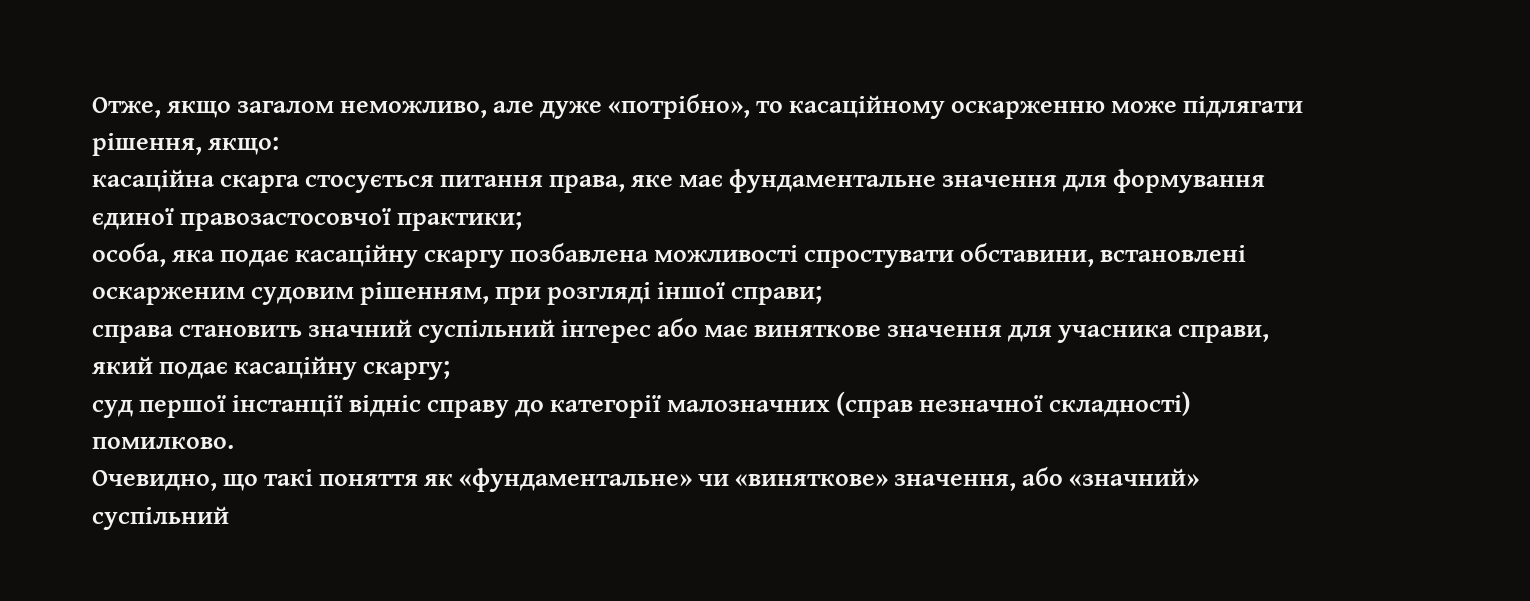Отже, якщо загалом неможливо, але дуже «потрібно», то касаційному оскарженню може підлягати рішення, якщо:
касаційна скарга стосується питання права, яке має фундаментальне значення для формування єдиної правозастосовчої практики;
особа, яка подає касаційну скаргу позбавлена можливості спростувати обставини, встановлені оскарженим судовим рішенням, при розгляді іншої справи;
справа становить значний суспільний інтерес або має виняткове значення для учасника справи, який подає касаційну скаргу;
суд першої інстанції відніс справу до категорії малозначних (справ незначної складності) помилково.
Очевидно, що такі поняття як «фундаментальне» чи «виняткове» значення, або «значний» суспільний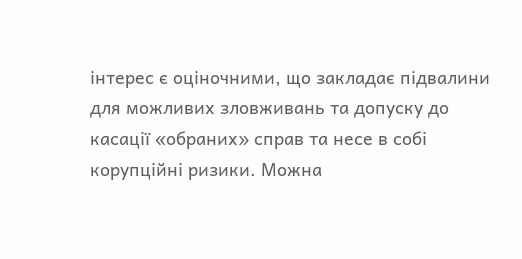інтерес є оціночними, що закладає підвалини для можливих зловживань та допуску до касації «обраних» справ та несе в собі корупційні ризики. Можна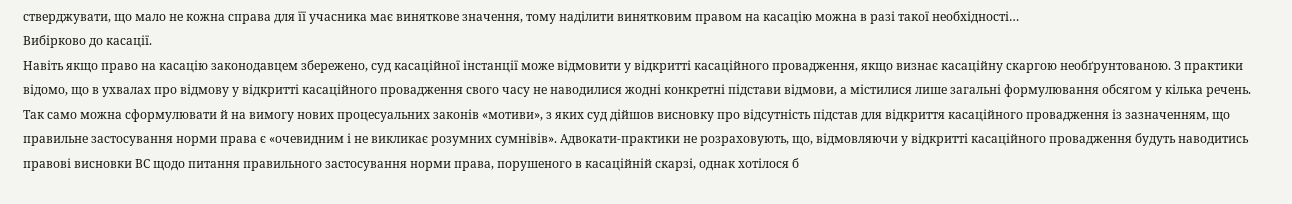стверджувати, що мало не кожна справа для її учасника має виняткове значення, тому наділити винятковим правом на касацію можна в разі такої необхідності…
Вибірково до касації.
Навіть якщо право на касацію законодавцем збережено, суд касаційної інстанції може відмовити у відкритті касаційного провадження, якщо визнає касаційну скаргою необґрунтованою. З практики відомо, що в ухвалах про відмову у відкритті касаційного провадження свого часу не наводилися жодні конкретні підстави відмови, а містилися лише загальні формулювання обсягом у кілька речень. Так само можна сформулювати й на вимогу нових процесуальних законів «мотиви», з яких суд дійшов висновку про відсутність підстав для відкриття касаційного провадження із зазначенням, що правильне застосування норми права є «очевидним і не викликає розумних сумнівів». Адвокати-практики не розраховують, що, відмовляючи у відкритті касаційного провадження будуть наводитись правові висновки ВС щодо питання правильного застосування норми права, порушеного в касаційній скарзі, однак хотілося б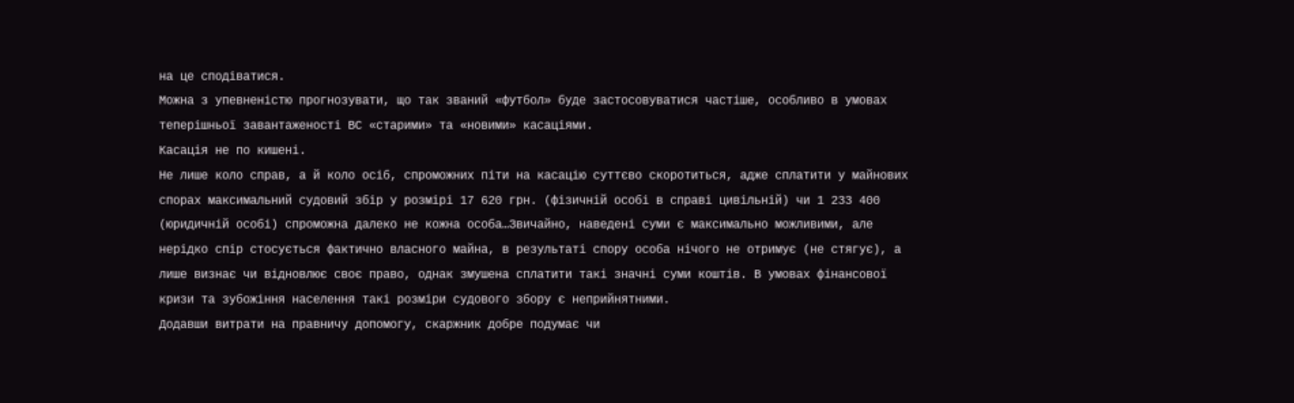на це сподіватися.
Можна з упевненістю прогнозувати, що так званий «футбол» буде застосовуватися частіше, особливо в умовах теперішньої завантаженості ВС «старими» та «новими» касаціями.
Касація не по кишені.
Не лише коло справ, а й коло осіб, спроможних піти на касацію суттєво скоротиться, адже сплатити у майнових спорах максимальний судовий збір у розмірі 17 620 грн. (фізичній особі в справі цивільній) чи 1 233 400 (юридичній особі) спроможна далеко не кожна особа…Звичайно, наведені суми є максимально можливими, але нерідко спір стосується фактично власного майна, в результаті спору особа нічого не отримує (не стягує), а лише визнає чи відновлює своє право, однак змушена сплатити такі значні суми коштів. В умовах фінансової кризи та зубожіння населення такі розміри судового збору є неприйнятними.
Додавши витрати на правничу допомогу, скаржник добре подумає чи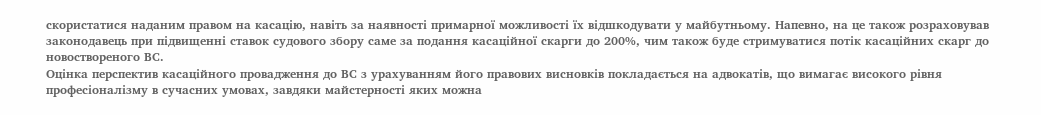скористатися наданим правом на касацію, навіть за наявності примарної можливості їх відшкодувати у майбутньому. Напевно, на це також розраховував законодавець при підвищенні ставок судового збору саме за подання касаційної скарги до 200%, чим також буде стримуватися потік касаційних скарг до новоствореного ВС.
Оцінка перспектив касаційного провадження до ВС з урахуванням його правових висновків покладається на адвокатів, що вимагає високого рівня професіоналізму в сучасних умовах, завдяки майстерності яких можна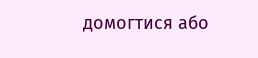домогтися або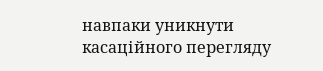навпаки уникнути касаційного перегляду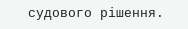судового рішення.